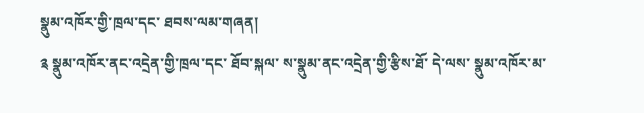སྣུམ་འཁོར་གྱི་ཁྲལ་དང་ ཐབས་ལམ་གཞན།
༉ སྣུམ་འཁོར་ནང་འདྲེན་གྱི་ཁྲལ་དང་ ཐོབ་སྐལ་ ས་སྣུམ་ནང་འདྲེན་གྱི་རྩིས་ཐོ་ དེ་ལས་ སྣུམ་འཁོར་མ་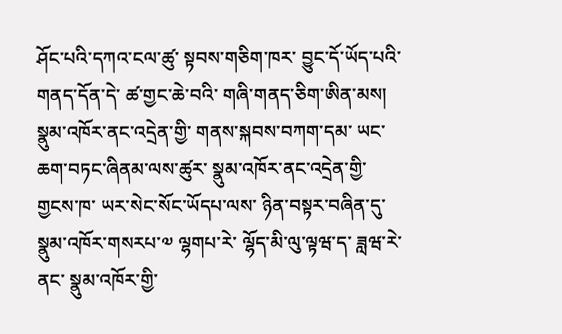ཤོང་པའི་དཀའ་ངལ་ཚུ་ སྟབས་གཅིག་ཁར་ བྱུང་དོ་ཡོད་པའི་གནད་དོན་དེ་ ཚ་གྱང་ཆེ་བའི་ གཞི་གནད་ཅིག་ཨིན་མས།
སྣུམ་འཁོར་ནང་འདྲེན་གྱི་ གནས་སྐབས་བཀག་དམ་ ཡང་ཆག་བཏང་ཞིནམ་ལས་ཚུར་ སྣུམ་འཁོར་ནང་འདྲེན་གྱི་གྱངས་ཁ་ ཡར་སེང་སོང་ཡོདཔ་ལས་ ཉིན་བསྟར་བཞིན་དུ་ སྣུམ་འཁོར་གསརཔ་༧ ལྷགཔ་རེ་ ལྷོད་མི་ལུ་ལྟཝ་ད་ ཟླཝ་རེ་ནང་ སྣུམ་འཁོར་གྱི་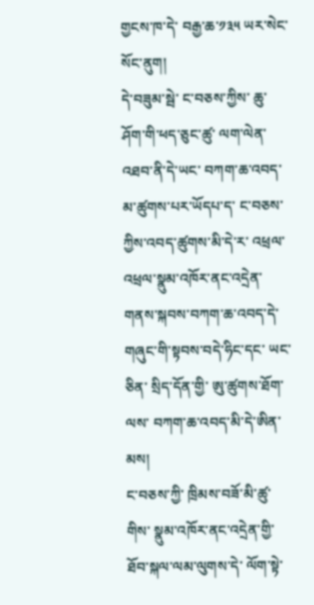གྱངས་ཁ་དེ་ བརྒྱ་ཆ་༡༣༥ ཡར་སེང་སོང་ནུག།
དེ་བཟུམ་སྦེ་ ང་བཅས་ཀྱིས་ ཆུ་ཤོག་གི་ཕད་ཅུང་ཚུ་ ལག་ལེན་འཐབ་ནི་དེ་ཡང་ བཀག་ཆ་འབད་མ་ཚུགས་པར་ཡོདཔ་ད་ ང་བཅས་ཀྱིས་འབད་ཚུགས་མི་དེ་ར་ འཕྲལ་འཕྲལ་སྣུམ་འཁོར་ནང་འདྲེན་ གནས་སྐབས་བཀག་ཆ་འབད་དེ་ གཞུང་གི་སྟབས་བདེ་ཧིང་དང་ ཡང་ཅིན་ སྲིད་དོན་གྱི་ ཨུ་ཚུགས་ཐོག་ལས་ བཀག་ཆ་འབད་མི་དེ་ཨིན་མས།
ང་བཅས་ཀྱི་ ཁྲིམས་བཟོ་མི་ཚུ་གིས་ སྣུམ་འཁོར་ནང་འདྲེན་གྱི་ ཐོབ་སྐལ་ལམ་ལུགས་དེ་ ལོག་སྟེ་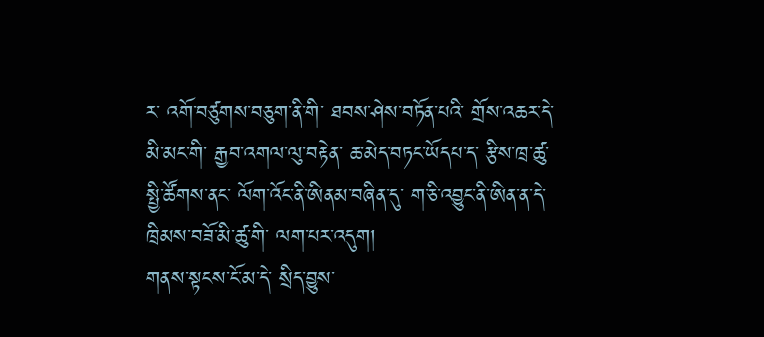ར་ འགོ་བཙུགས་བཅུག་ནི་གི་ ཐབས་ཤེས་བཏོན་པའི་ གྲོས་འཆར་དེ་ མི་མང་གི་ རྒྱབ་འགལ་ལུ་བརྟེན་ ཆ་མེད་བཏང་ཡོདཔ་ད་ རྩིས་ཁྲ་ཚུ་ སྤྱི་ཚོགས་ནང་ ལོག་འོང་ནི་ཨིནམ་བཞིན་དུ་ ག་ཅི་འབྱུང་ནི་ཨིན་ན་དེ་ ཁྲིམས་བཟོ་མི་ཚུ་གི་ ལག་པར་འདུག།
གནས་སྟངས་ངོ་མ་དེ་ སྲིད་བྱུས་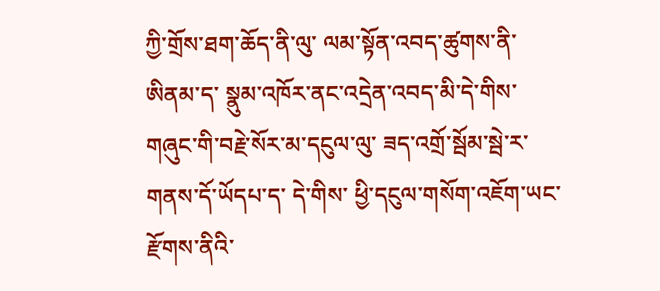ཀྱི་གྲོས་ཐག་ཆོད་ནི་ལུ་ ལམ་སྟོན་འབད་ཚུགས་ནི་ཨིནམ་ད་ སྣུམ་འཁོར་ནང་འདྲེན་འབད་མི་དེ་གིས་ གཞུང་གི་བརྗེ་སོར་མ་དངུལ་ལུ་ ཟད་འགྲོ་སྦོམ་སྦེ་ར་ གནས་དོ་ཡོདཔ་ད་ དེ་གིས་ ཕྱི་དངུལ་གསོག་འཇོག་ཡང་ རྫོགས་ནིའི་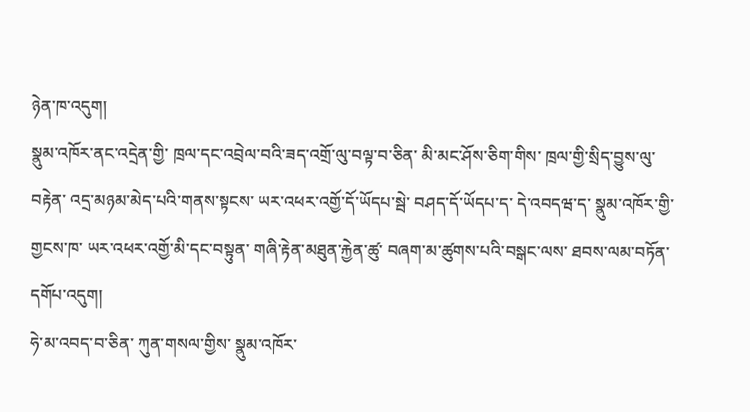ཉེན་ཁ་འདུག།
སྣུམ་འཁོར་ནང་འདྲེན་གྱི་ ཁྲལ་དང་འབྲེལ་བའི་ཟད་འགྲོ་ལུ་བལྟ་བ་ཅིན་ མི་མང་ཤོས་ཅིག་གིས་ ཁྲལ་གྱི་སྲིད་བྱུས་ལུ་བརྟེན་ འདྲ་མཉམ་མེད་པའི་གནས་སྟངས་ ཡར་འཕར་འགྱོ་དོ་ཡོདཔ་སྦེ་ བཤད་དོ་ཡོདཔ་ད་ དེ་འབདཝ་ད་ སྣུམ་འཁོར་གྱི་གྱངས་ཁ་ ཡར་འཕར་འགྱོ་མི་དང་བསྟུན་ གཞི་རྟེན་མཐུན་རྐྱེན་ཚུ་ བཞག་མ་ཚུགས་པའི་བསྒང་ལས་ ཐབས་ལམ་བཏོན་དགོཔ་འདུག།
ཧེ་མ་འབད་བ་ཅིན་ ཀུན་གསལ་གྱིས་ སྣུམ་འཁོར་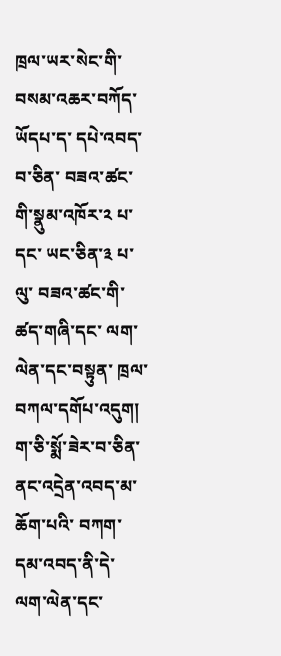ཁྲལ་ཡར་སེང་གི་ བསམ་འཆར་བཀོད་ཡོདཔ་ད་ དཔེ་འབད་བ་ཅིན་ བཟའ་ཚང་གི་སྣུམ་འཁོར་༢ པ་དང་ ཡང་ཅིན་༣ པ་ལུ་ བཟའ་ཚང་གི་ཚད་གཞི་དང་ ལག་ལེན་དང་བསྟུན་ ཁྲལ་བཀལ་དགོཔ་འདུག།
ག་ཅི་སྨོ་ཟེར་བ་ཅིན་ ནང་འདྲེན་འབད་མ་ཆོག་པའི་ བཀག་དམ་འབད་ནི་དེ་ ལག་ལེན་དང་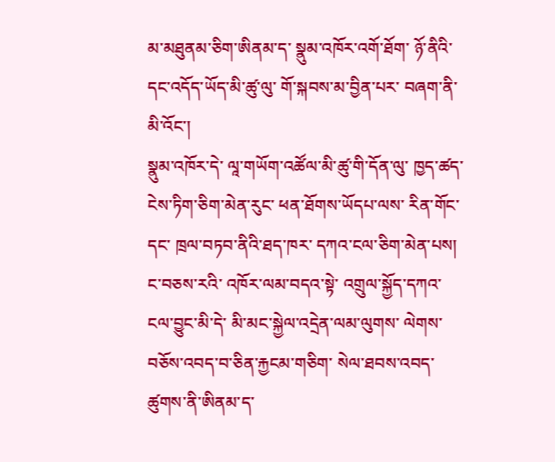མ་མཐུནམ་ཅིག་ཨིནམ་ད་ སྣུམ་འཁོར་འགོ་ཐོག་ ཉོ་ནིའི་དང་འདོད་ཡོད་མི་ཚུ་ལུ་ གོ་སྐབས་མ་བྱིན་པར་ བཞག་ནི་མི་འོང་།
སྣུམ་འཁོར་དེ་ ལཱ་གཡོག་འཚོལ་མི་ཚུ་གི་དོན་ལུ་ ཁྱད་ཚད་ངེས་ཏིག་ཅིག་མེན་རུང་ ཕན་ཐོགས་ཡོདཔ་ལས་ རིན་གོང་དང་ ཁྲལ་བཏབ་ནིའི་ཐད་ཁར་ དཀའ་ངལ་ཅིག་མེན་པས།
ང་བཅས་རའི་ འཁོར་ལམ་བདའ་སྟེ་ འགྲུལ་སྐྱོད་དཀའ་ངལ་བྱུང་མི་དེ་ མི་མང་སྐྱེལ་འདྲེན་ལམ་ལུགས་ ལེགས་བཅོས་འབད་བ་ཅིན་རྐྱངམ་གཅིག་ སེལ་ཐབས་འབད་ཚུགས་ནི་ཨིནམ་ད་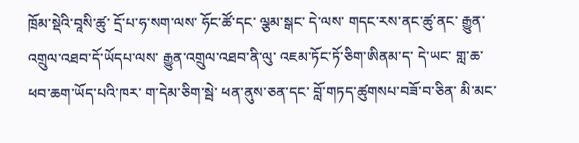ཁྲོམ་སྡེའི་བཱསི་ཚུ་ དྲོ་པ་ཧ་སག་ལས་ ཧོང་ཚོ་དང་ ལྕམ་སྒང་ དེ་ལས་ གདང་རས་ནང་ཚུ་ནང་ རྒྱུན་འགྲུལ་འཐབ་དོ་ཡོདཔ་ལས་ རྒྱུན་འགྲུལ་འཐབ་ནི་ལུ་ འཇམ་ཏོང་ཏོ་ཅིག་ཨིནམ་ད་ དེ་ཡང་ གླ་ཆ་ཕབ་ཆག་ཡོད་པའི་ཁར་ ག་དེམ་ཅིག་སྦེ་ ཕན་ནུས་ཅན་དང་ བློ་གཏད་ཚུགསཔ་བཟོ་བ་ཅིན་ མི་མང་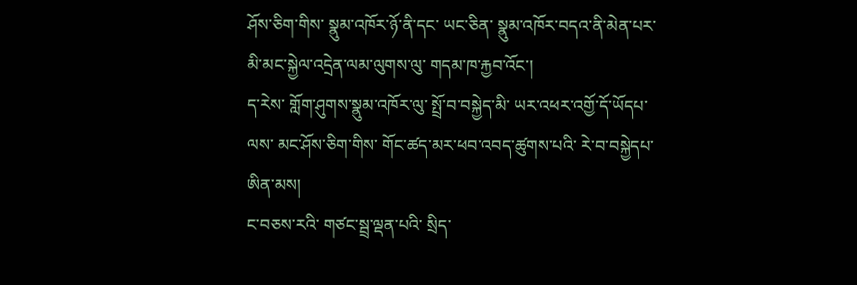ཤོས་ཅིག་གིས་ སྣུམ་འཁོར་ཉོ་ནི་དང་ ཡང་ཅིན་ སྣུམ་འཁོར་བདའ་ནི་མེན་པར་ མི་མང་སྐྱེལ་འདྲེན་ལམ་ལུགས་ལུ་ གདམ་ཁ་རྐྱབ་འོང་།
ད་རེས་ གློག་ཤུགས་སྣུམ་འཁོར་ལུ་ སྤྲོ་བ་བསྐྱེད་མི་ ཡར་འཕར་འགྱོ་དོ་ཡོདཔ་ལས་ མང་ཤོས་ཅིག་གིས་ གོང་ཚད་མར་ཕབ་འབད་ཚུགས་པའི་ རེ་བ་བསྐྱེདཔ་ཨིན་མས།
ང་བཅས་རའི་ གཙང་སྦྲ་ལྡན་པའི་ སྲིད་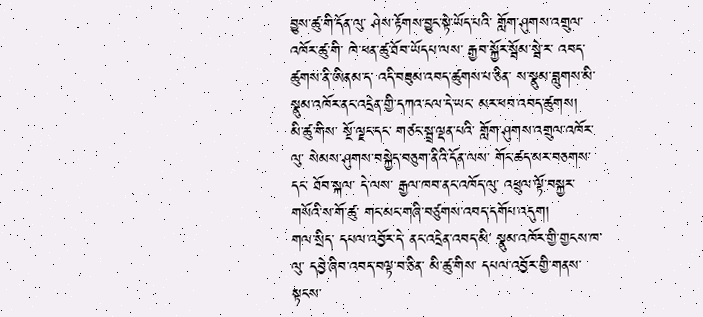བྱུས་ཚུ་གི་དོན་ལུ་ ཤེས་རྟོགས་བྱུང་སྟེ་ཡོད་པའི་ གློག་ཤུགས་འགྲུལ་འཁོར་ཚུ་གི་ ཁེ་ཕན་ཚུ་ཐོབ་ཡོདཔ་ལས་ རྒྱབ་སྐྱོར་སྦོམ་སྦེ་ར་ འབད་ཚུགས་ནི་ཨིནམ་ད་ འདི་བཟུམ་འབད་ཚུགས་པ་ཅིན་ ས་སྣུམ་བླུགས་མི་ སྣུམ་འཁོར་ནང་འདྲེན་གྱི་དཀའ་ངལ་དེ་ཡང་ མར་ཕབ་འབད་ཚུགས།
མི་ཚུ་གིས་ སྔོ་ལྗང་དང་ གཙང་སྦྲ་ལྡན་པའི་ གློག་ཤུགས་འགྲུལ་འཁོར་ལུ་ སེམས་ཤུགས་བསྐྱེད་བཅུག་ནིའི་དོན་ལས་ གོང་ཚད་མར་བཅགས་དང་ ཐོབ་སྐལ་ དེ་ལས་ རྒྱལ་ཁབ་ནང་འཁོད་ལུ་ འཕྲུལ་ལྟོ་བསྐྱར་གསོའི་ས་གོ་ཚུ་ གང་མང་གཞི་བཙུགས་འབད་དགོཔ་འདུག།
གལ་སྲིད་ དཔལ་འབྱོར་དེ་ ནང་འདྲེན་འབད་མི་ སྣུམ་འཁོར་གྱི་གྱངས་ཁ་ལུ་ དབྱེ་ཞིབ་འབད་བལྟ་བ་ཅིན་ མི་ཚུ་གིས་ དཔལ་འབྱོར་གྱི་གནས་སྟངས་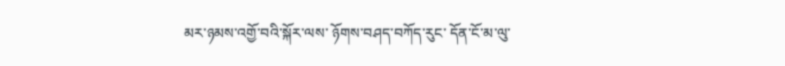མར་ཉམས་འགྱོ་བའི་སྐོར་ལས་ ཉོགས་བཤད་བཀོད་རུང་ དོན་ངོ་མ་ལུ་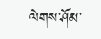ལེགས་ཤོམ་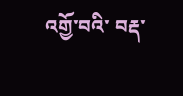འགྱོ་བའི་ བརྡ་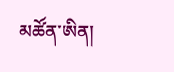མཚོན་ཨིན།